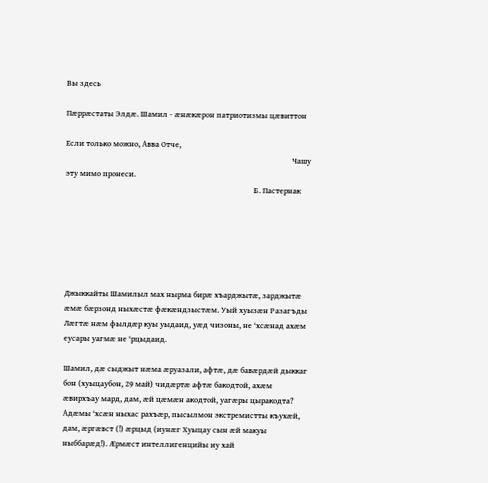Вы здесь

Пæррæстаты Элдæ. Шамил - æнæкæрон патриотизмы цæвиттон

Если только можно, Авва Отче,
                                                                                                                 Чашу эту мимо пронеси.
                                                                                              Б. Пастернак






Джыккайты Шамилыл мах нырма бирæ хъарджытæ, зарджытæ æмæ бæрзонд ныхæстæ фæкæндзыстæм. Уый хуызæн Разагъды Лæгтæ нæм фылдæр куы уыдаид, уæд чизоны, не ‘хсæнад ахæм еусары уагмæ не ‘рцыдаид.

Шамил, дæ сыджыт нæма æруазали, афтæ, дæ бавæрдæй дыккаг бон (хуыцаубон, 29 май) чидæртæ афтæ бакодтой, ахæм æвирхъау мард, дам, æй цæмæн акодтой, уагæры цыракодта? Адæмы ‘хсæн ныхас рахъæр, пысылмон экстремистты къухæй, дам, æргæвст (!) æрцыд (иунæг Хуыцау сын æй макуы ныббарæд!). Æрмæст интеллигенцийы иу хай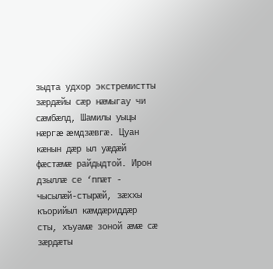зыдта удхор экстремистты зæрдæйы сæр нæмыгау чи сæмбæлд, Шамилы уыцы нæргæ æмдзæвгæ. Цуан кæнын дæр ыл уæдæй фæстæмæ райдыдтой. Ирон дзыллæ се ‘ппæт - чысылæй-стырæй, зæххы къорийыл кæмдæриддæр сты, хъуамæ зоной æмæ сæ зæрдæты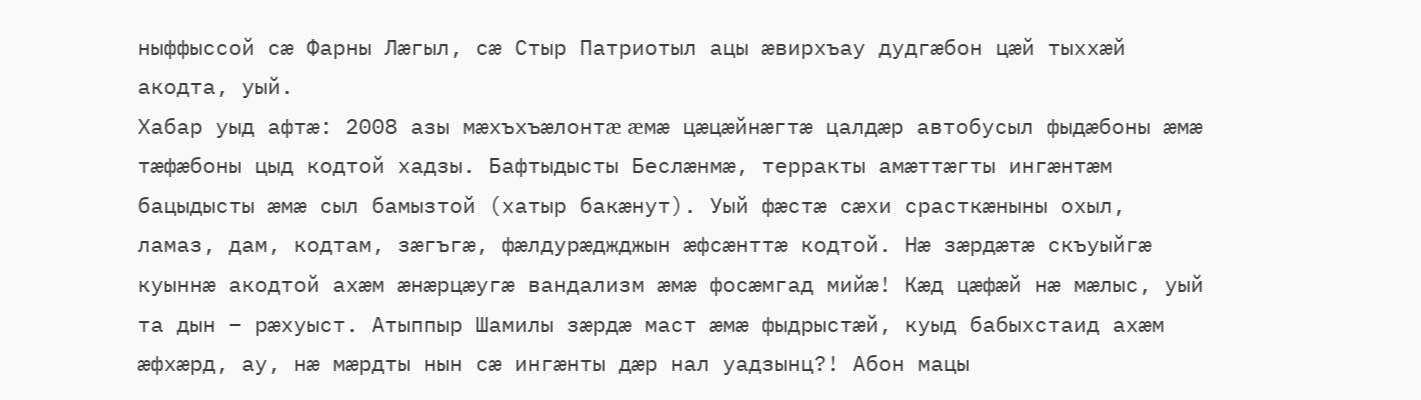ныффыссой сæ Фарны Лæгыл, сæ Стыр Патриотыл ацы æвирхъау дудгæбон цæй тыххæй акодта, уый.
Хабар уыд афтæ: 2008 азы мæхъхъæлонтæ æмæ цæцæйнæгтæ цалдæр автобусыл фыдæбоны æмæ тæфæбоны цыд кодтой хадзы. Бафтыдысты Беслæнмæ, терракты амæттæгты ингæнтæм бацыдысты æмæ сыл бамызтой (хатыр бакæнут). Уый фæстæ сæхи срасткæныны охыл, ламаз, дам, кодтам, зæгъгæ, фæлдурæджджын æфсæнттæ кодтой. Нæ зæрдæтæ скъуыйгæ куыннæ акодтой ахæм æнæрцæугæ вандализм æмæ фосæмгад мийæ! Кæд цæфæй нæ мæлыс, уый та дын – рæхуыст. Атыппыр Шамилы зæрдæ маст æмæ фыдрыстæй, куыд бабыхстаид ахæм æфхæрд, ау, нæ мæрдты нын сæ ингæнты дæр нал уадзынц?! Абон мацы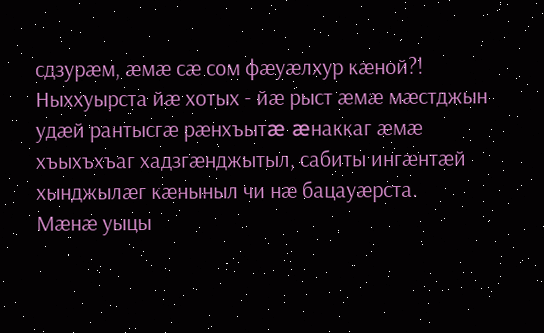сдзурæм, æмæ сæ сом фæуæлхур кæной?! Ныххуырста йæ хотых - йæ рыст æмæ мæстджын удæй рантысгæ рæнхъытæ æнаккаг æмæ хъыхъхъаг хадзгæнджытыл, сабиты ингæнтæй хынджылæг кæныныл чи нæ бацауæрста.
Мæнæ уыцы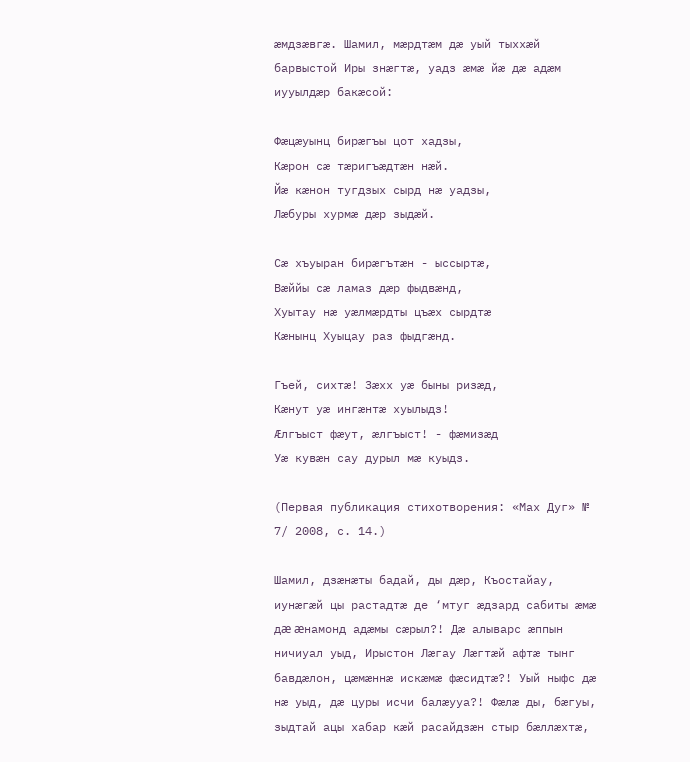æмдзæвгæ. Шамил, мæрдтæм дæ уый тыххæй барвыстой Иры знæгтæ, уадз æмæ йæ дæ адæм иууылдæр бакæсой:

Фæцæуынц бирæгъы цот хадзы,
Кæрон сæ тæригъæдтæн нæй.
Йæ кæнон тугдзых сырд нæ уадзы,
Лæбуры хурмæ дæр зыдæй.

Сæ хъуыран бирæгътæн - ыссыртæ,
Вæййы сæ ламаз дæр фыдвæнд,
Хуытау нæ уæлмæрдты цъæх сырдтæ
Кæнынц Хуыцау раз фыдгæнд.

Гъей, сихтæ! Зæхх уæ быны ризæд,
Кæнут уæ ингæнтæ хуылыдз!
Æлгъыст фæут, æлгъыст! - фæмизæд
Уæ кувæн сау дурыл мæ куыдз.

(Первая публикация стихотворения: «Мах Дуг» № 7/ 2008, с. 14.)

Шамил, дзæнæты бадай, ды дæр, Къостайау, иунæгæй цы растадтæ де ‘мтуг æдзард сабиты æмæ дæ æнамонд адæмы сæрыл?! Дæ алыварс æппын ничиуал уыд, Ирыстон Лæгау Лæгтæй афтæ тынг бавдæлон, цæмæннæ искæмæ фæсидтæ?! Уый ныфс дæ нæ уыд, дæ цуры исчи балæууа?! Фæлæ ды, бæгуы, зыдтай ацы хабар кæй расайдзæн стыр бæллæхтæ,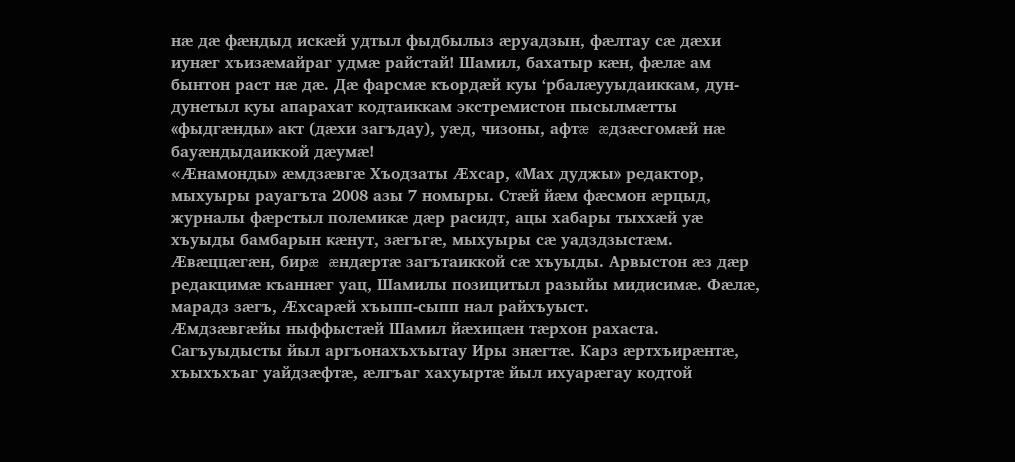нæ дæ фæндыд искæй удтыл фыдбылыз æруадзын, фæлтау сæ дæхи иунæг хъизæмайраг удмæ райстай! Шамил, бахатыр кæн, фæлæ ам бынтон раст нæ дæ. Дæ фарсмæ къордæй куы ‘рбалæууыдаиккам, дун-дунетыл куы апарахат кодтаиккам экстремистон пысылмæтты «фыдгæнды» акт (дæхи загъдау), уæд, чизоны, афтæ æдзæсгомæй нæ бауæндыдаиккой дæумæ!
«Æнамонды» æмдзæвгæ Хъодзаты Æхсар, «Мах дуджы» редактор, мыхуыры рауагъта 2008 азы 7 номыры. Стæй йæм фæсмон æрцыд, журналы фæрстыл полемикæ дæр расидт, ацы хабары тыххæй уæ хъуыды бамбарын кæнут, зæгъгæ, мыхуыры сæ уадздзыстæм. Æвæццæгæн, бирæ æндæртæ загътаиккой сæ хъуыды. Арвыстон æз дæр редакцимæ къаннæг уац, Шамилы позицитыл разыйы мидисимæ. Фæлæ, марадз зæгъ, Æхсарæй хъыпп-сыпп нал райхъуыст.
Æмдзæвгæйы ныффыстæй Шамил йæхицæн тæрхон рахаста. Сагъуыдысты йыл аргъонахъхъытау Иры знæгтæ. Карз æртхъирæнтæ, хъыхъхъаг уайдзæфтæ, æлгъаг хахуыртæ йыл ихуарæгау кодтой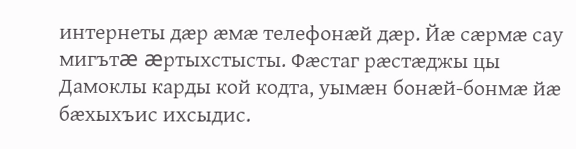интернеты дæр æмæ телефонæй дæр. Йæ сæрмæ сау мигътæ æртыхстысты. Фæстаг рæстæджы цы Дамоклы карды кой кодта, уымæн бонæй-бонмæ йæ бæхыхъис ихсыдис.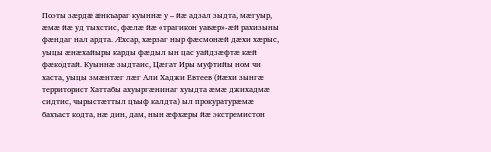Поэты зæрдæ æнкъараг куыннæ у – йæ адзал зыдта, мæгуыр, æмæ йæ уд тыхстис, фæлæ йæ «трагикон уавæр»-æй рахизыны фæндаг нал ардта. Æхсар, хæрзаг ныр фæсмонæй дæхи хæрыс, уыцы æнæхайыры карды фæдыл ын цас уайдзæфтæ кæй фæкодтай. Куыннæ зыдтаис, Цæгат Иры муфтийы ном чи хаста, уыцы змæнтæг лæг Али Хаджи Евтеев (йæхи зынгæ территорист Хаттабы ахуыргæнинаг хуыдта æмæ джихадмæ сидтис, чырыстæттыл цъыф калдта) ыл прокуратурæмæ бахъаст кодта, нæ дин, дам, нын æфхæры йæ экстремистон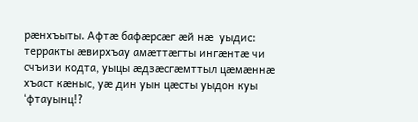рæнхъыты. Афтæ бафæрсæг æй нæ  уыдис: терракты æвирхъау амæттæгты ингæнтæ чи счъизи кодта, уыцы æдзæсгæмттыл цæмæннæ хъаст кæныс, уæ дин уын цæсты уыдон куы ‘фтауынц!?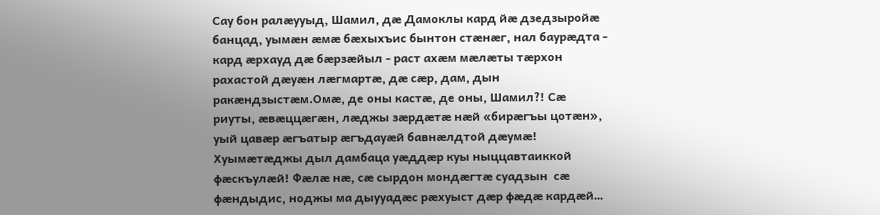Сау бон ралæууыд, Шамил, дæ Дамоклы кард йæ дзедзыройæ банцад, уымæн æмæ бæхыхъис бынтон стæнæг, нал баурæдта - кард æрхауд дæ бæрзæйыл - раст ахæм мæлæты тæрхон рахастой дæуæн лæгмартæ, дæ сæр, дам, дын ракæндзыстæм.Омæ, де оны кастæ, де оны, Шамил?! Сæ риуты, æвæццæгæн, лæджы зæрдæтæ нæй «бирæгъы цотæн», уый цавæр æгъатыр æгъдауæй бавнæлдтой дæумæ! Хуымæтæджы дыл дамбаца уæддæр куы ныццавтаиккой фæскъулæй! Фæлæ нæ, сæ сырдон мондæгтæ суадзын  сæ фæндыдис, ноджы ма дыууадæс рæхуыст дæр фæдæ кардæй…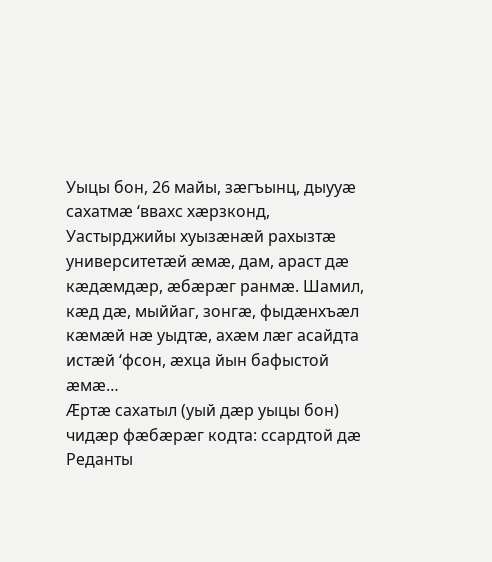Уыцы бон, 26 майы, зæгъынц, дыууæ сахатмæ ‘ввахс хæрзконд, Уастырджийы хуызæнæй рахызтæ университетæй æмæ, дам, араст дæ кæдæмдæр, æбæрæг ранмæ. Шамил, кæд дæ, мыййаг, зонгæ, фыдæнхъæл кæмæй нæ уыдтæ, ахæм лæг асайдта истæй ‘фсон, æхца йын бафыстой æмæ…
Æртæ сахатыл (уый дæр уыцы бон) чидæр фæбæрæг кодта: ссардтой дæ Реданты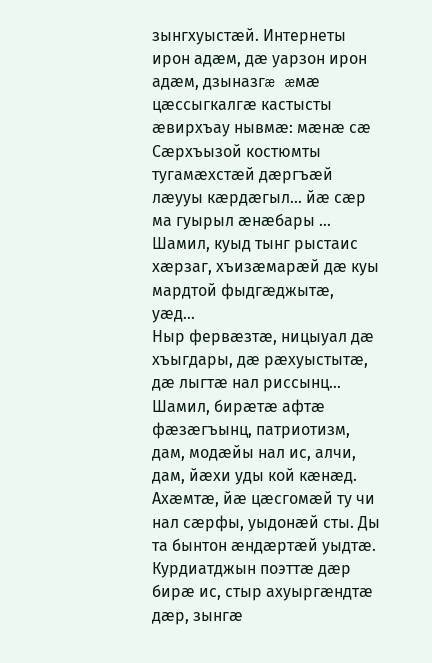зынгхуыстæй. Интернеты ирон адæм, дæ уарзон ирон адæм, дзыназгæ æмæ цæссыгкалгæ кастысты æвирхъау нывмæ: мæнæ сæ Сæрхъызой костюмты тугамæхстæй дæргъæй лæууы кæрдæгыл… йæ сæр ма гуырыл æнæбары … Шамил, куыд тынг рыстаис хæрзаг, хъизæмарæй дæ куы мардтой фыдгæджытæ, уæд…
Ныр фервæзтæ, ницыуал дæ хъыгдары, дæ рæхуыстытæ, дæ лыгтæ нал риссынц… Шамил, бирæтæ афтæ фæзæгъынц, патриотизм, дам, модæйы нал ис, алчи, дам, йæхи уды кой кæнæд. Ахæмтæ, йæ цæсгомæй ту чи нал сæрфы, уыдонæй сты. Ды та бынтон æндæртæй уыдтæ. Курдиатджын поэттæ дæр бирæ ис, стыр ахуыргæндтæ дæр, зынгæ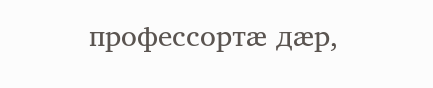профессортæ дæр,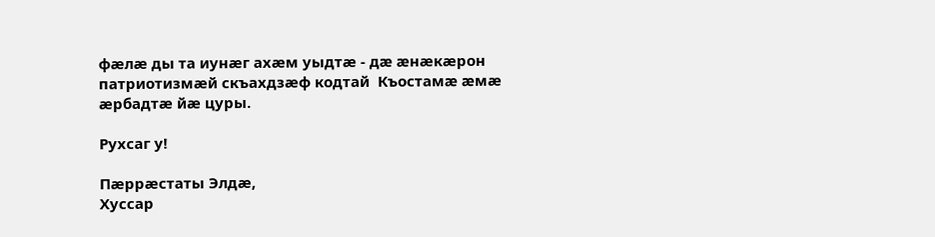фæлæ ды та иунæг ахæм уыдтæ - дæ æнæкæрон патриотизмæй скъахдзæф кодтай  Къостамæ æмæ æрбадтæ йæ цуры.

Рухсаг у!

Пæррæстаты Элдæ,
Хуссар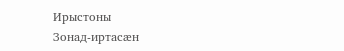Ирыстоны
Зонад-иртасæн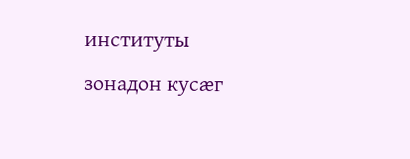институты
зонадон кусæг